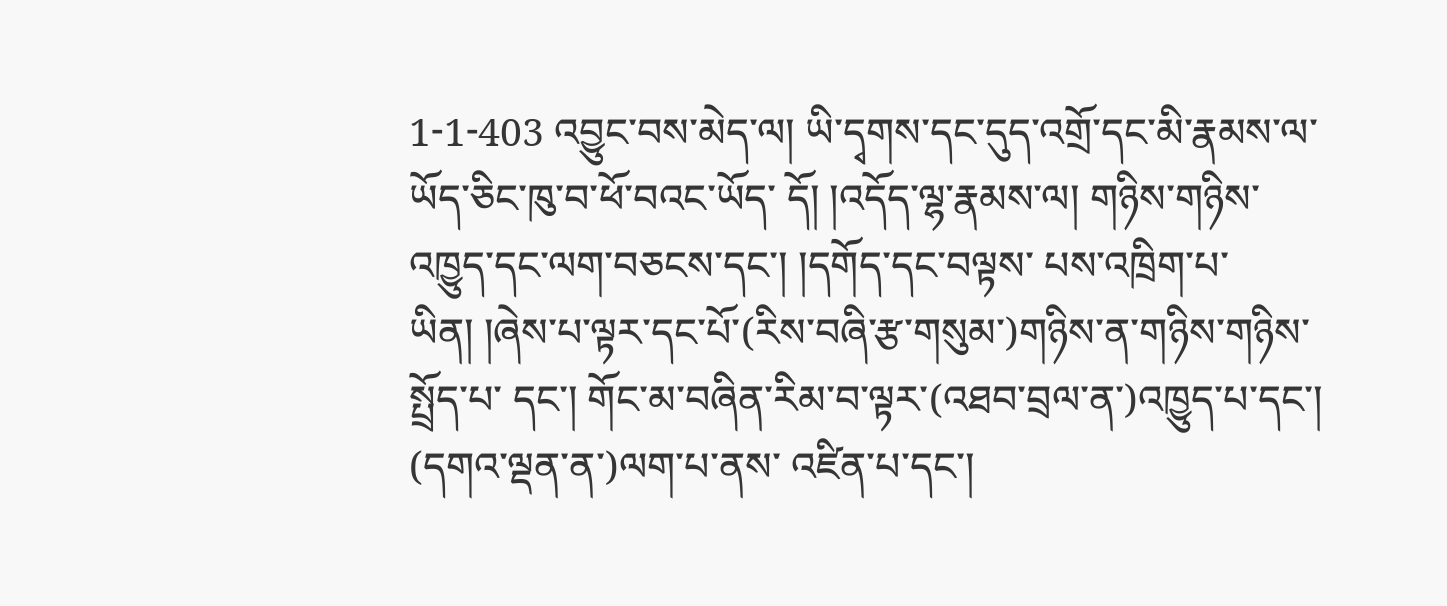1-1-403 འབྱུང་བས་མེད་ལ། ཡི་དྭགས་དང་དུད་འགྲོ་དང་མི་རྣམས་ལ་ཡོད་ཅིང་ཁུ་བ་ཕོ་བའང་ཡོད་ དོ། །འདོད་ལྷ་རྣམས་ལ། གཉིས་གཉིས་འཁྱུད་དང་ལག་བཅངས་དང་། །དགོད་དང་བལྟས་ པས་འཁྲིག་པ་ཡིན། །ཞེས་པ་ལྟར་དང་པོ་(རིས་བཞི་རྩ་གསུམ་)གཉིས་ན་གཉིས་གཉིས་སྤྲོད་པ་ དང་། གོང་མ་བཞིན་རིམ་བ་ལྟར་(འཐབ་བྲལ་ན་)འཁྱུད་པ་དང་། (དགའ་ལྡན་ན་)ལག་པ་ནས་ འཛིན་པ་དང་།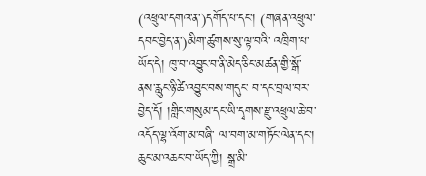(འཕྲུལ་དགའ་ན་)དགོད་པ་དང་། (གཞན་འཕྲུལ་དབང་བྱེད་ན་)མིག་ཚུགས་སུ་ལྟ་བའི་ འཁྲིག་པ་ཡོད་དེ། ཁུ་བ་འབྱུང་བ་ནི་མེད་ཅིང་མཚན་གྱི་སྒོ་ནས་རླུང་ཉི་ཚེ་འབྱུང་བས་གདུང་ བ་དང་བྲལ་བར་བྱེད་དོ། །གླིང་གསུམ་དང་ཡི་དྭགས་རྫུ་འཕྲུལ་ཆེ་བ་འདོད་ལྷ་འོག་མ་བཞི་ ལ་བག་མ་གཏོང་ལེན་དང་། ཆུང་མ་འཆང་བ་ཡོད་ཀྱི། སྒྲ་མི་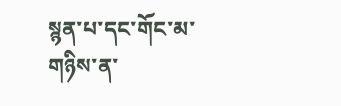སྙན་པ་དང་གོང་མ་གཉིས་ན་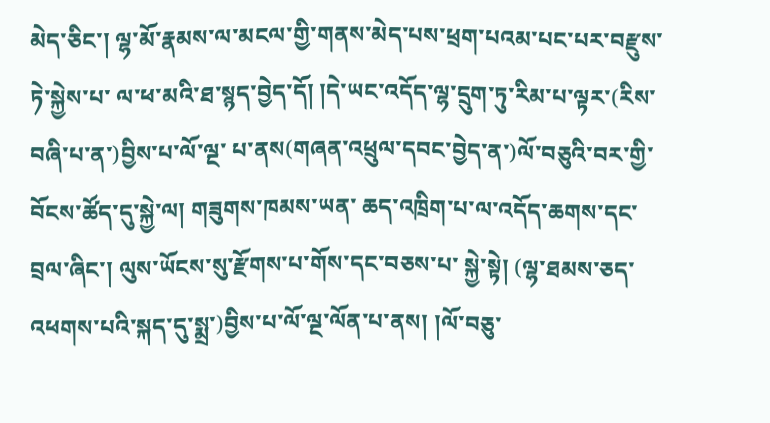མེད་ཅིང་། ལྷ་མོ་རྣམས་ལ་མངལ་གྱི་གནས་མེད་པས་ཕྲག་པའམ་པང་པར་བརྫུས་ཏེ་སྐྱེས་པ་ ལ་ཕ་མའི་ཐ་སྙད་བྱེད་དོ། །དེ་ཡང་འདོད་ལྷ་དྲུག་ཏུ་རིམ་པ་ལྟར་(རིས་བཞི་པ་ན་)བྱིས་པ་ལོ་ལྔ་ པ་ནས(གཞན་འཕྲུལ་དབང་བྱེད་ན་)ལོ་བཅུའི་བར་གྱི་བོངས་ཚོད་དུ་སྐྱེ་ལ། གཟུགས་ཁམས་ཡན་ ཆད་འཁྲིག་པ་ལ་འདོད་ཆགས་དང་བྲལ་ཞིང་། ལུས་ཡོངས་སུ་རྫོགས་པ་གོས་དང་བཅས་པ་ སྐྱེ་སྟེ། (ལྷ་ཐམས་ཅད་འཕགས་པའི་སྐད་དུ་སྨྲ་)བྱིས་པ་ལོ་ལྔ་ལོན་པ་ནས། །ལོ་བཅུ་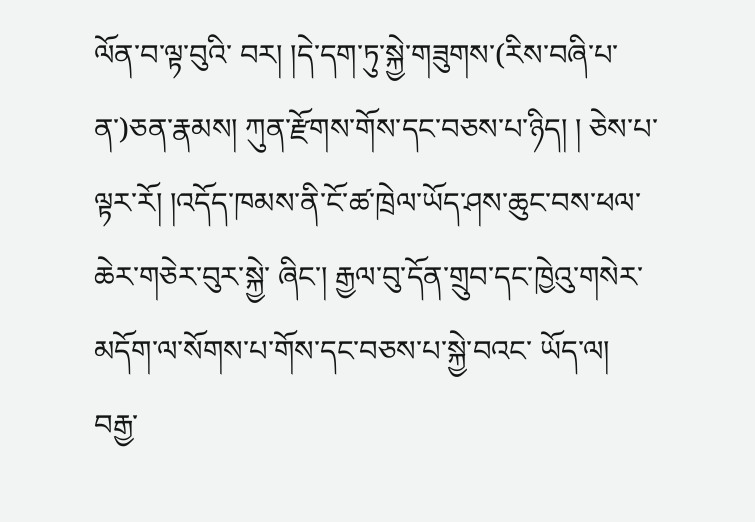ལོན་བ་ལྟ་བུའི་ བར། །དེ་དག་ཏུ་སྐྱེ་གཟུགས་(རིས་བཞི་པ་ན་)ཅན་རྣམས། ཀུན་རྫོགས་གོས་དང་བཅས་པ་ཉིད། ། ཅེས་པ་ལྟར་རོ། །འདོད་ཁམས་ནི་ངོ་ཚ་ཁྲེལ་ཡོད་ཤས་ཆུང་བས་ཕལ་ཆེར་གཅེར་བུར་སྐྱེ་ ཞིང་། རྒྱལ་བུ་དོན་གྲུབ་དང་ཁྱེའུ་གསེར་མདོག་ལ་སོགས་པ་གོས་དང་བཅས་པ་སྐྱེ་བའང་ ཡོད་ལ། བརྒྱ་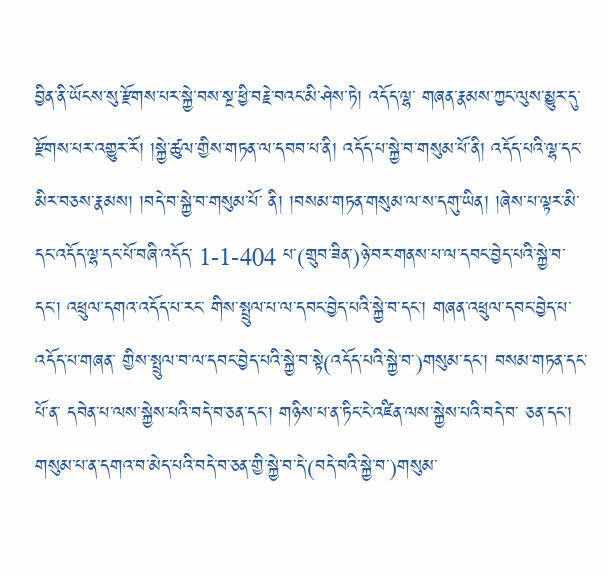བྱིན་ནི་ཡོངས་སུ་རྫོགས་པར་སྐྱེ་བས་སྔ་ཕྱི་བརྗེ་བའང་མི་ཤེས་ཏེ། འདོད་ལྷ་ གཞན་རྣམས་ཀྱང་ལུས་མྱུར་དུ་རྫོགས་པར་འགྱུར་རོ། །སྐྱེ་ཚུལ་གྱིས་གཏན་ལ་དབབ་པ་ནི། འདོད་པ་སྐྱེ་བ་གསུམ་པོ་ནི། འདོད་པའི་ལྷ་དང་མིར་བཅས་རྣམས། །བདེ་བ་སྐྱེ་བ་གསུམ་པོ་ ནི། །བསམ་གཏན་གསུམ་ལ་ས་དགུ་ཡིན། །ཞེས་པ་ལྟར་མི་དང་འདོད་ལྷ་དང་པོ་བཞི་འདོད་ 1-1-404 པ་(གྲུབ་ཟིན་)ཉེ་བར་གནས་པ་ལ་དབང་བྱེད་པའི་སྐྱེ་བ་དང་། འཕྲུལ་དགའ་འདོད་པ་རང་ གིས་སྤྲུལ་པ་ལ་དབང་བྱེད་པའི་སྐྱེ་བ་དང་། གཞན་འཕྲུལ་དབང་བྱེད་པ་འདོད་པ་གཞན་ གྱིས་སྤྲུལ་བ་ལ་དབང་བྱེད་པའི་སྐྱེ་བ་སྟེ(འདོད་པའི་སྐྱེ་བ་)གསུམ་དང་། བསམ་གཏན་དང་པོ་ན་ དབེན་པ་ལས་སྐྱེས་པའི་བདེ་བ་ཅན་དང་། གཉིས་པ་ན་ཏིང་ངེ་འཛིན་ལས་སྐྱེས་པའི་བདེ་བ་ ཅན་དང་། གསུམ་པ་ན་དགའ་བ་མེད་པའི་བདེ་བ་ཅན་གྱི་སྐྱེ་བ་དེ་(བདེ་བའི་སྐྱེ་བ་)གསུམ་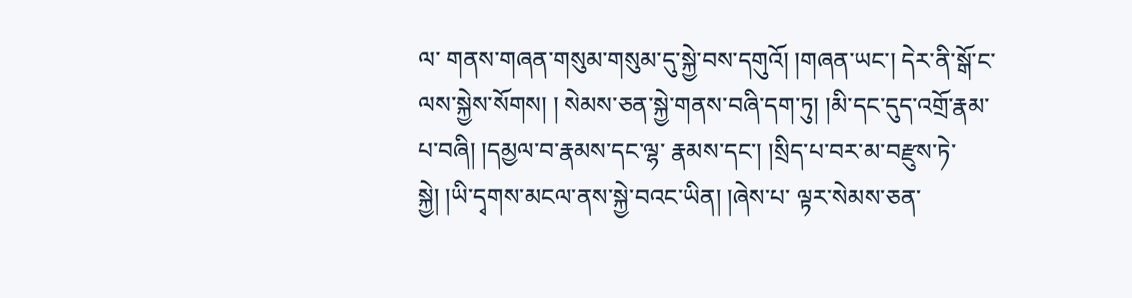ལ་ གནས་གཞན་གསུམ་གསུམ་དུ་སྐྱེ་བས་དགུའོ། །གཞན་ཡང་། དེར་ནི་སྒོ་ང་ལས་སྐྱེས་སོགས། ། སེམས་ཅན་སྐྱེ་གནས་བཞི་དག་ཏུ། །མི་དང་དུད་འགྲོ་རྣམ་པ་བཞི། །དམྱལ་བ་རྣམས་དང་ལྷ་ རྣམས་དང་། །སྲིད་པ་བར་མ་བརྫུས་ཏེ་སྐྱེ། །ཡི་དྭགས་མངལ་ནས་སྐྱེ་བའང་ཡིན། །ཞེས་པ་ ལྟར་སེམས་ཅན་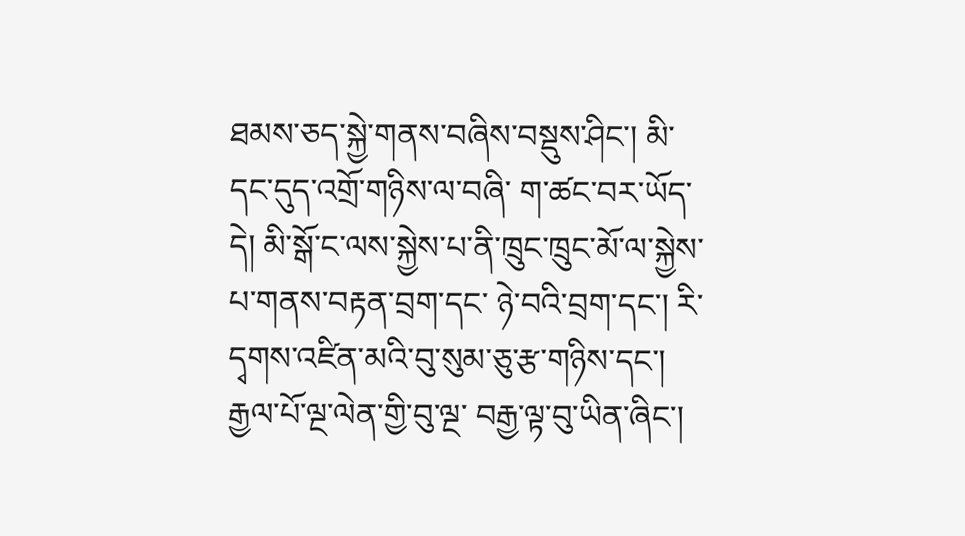ཐམས་ཅད་སྐྱེ་གནས་བཞིས་བསྡུས་ཤིང་། མི་དང་དུད་འགྲོ་གཉིས་ལ་བཞི་ ག་ཚང་བར་ཡོད་དེ། མི་སྒོ་ང་ལས་སྐྱེས་པ་ནི་ཁྲུང་ཁྲུང་མོ་ལ་སྐྱེས་པ་གནས་བརྟན་བྲག་དང་ ཉེ་བའི་བྲག་དང་། རི་དྭགས་འཛིན་མའི་བུ་སུམ་ཅུ་རྩ་གཉིས་དང་། རྒྱལ་པོ་ལྔ་ལེན་གྱི་བུ་ལྔ་ བརྒྱ་ལྟ་བུ་ཡིན་ཞིང་།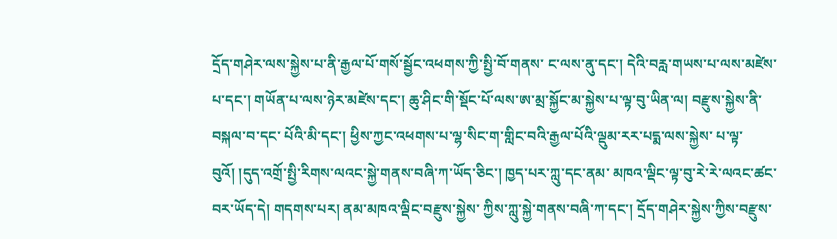དྲོད་གཤེར་ལས་སྐྱེས་པ་ནི་རྒྱལ་པོ་གསོ་སྦྱོང་འཕགས་ཀྱི་སྤྱི་བོ་གནས་ ང་ལས་ནུ་དང་། དེའི་བརླ་གཡས་པ་ལས་མཛེས་པ་དང་། གཡོན་པ་ལས་ཉེར་མཛེས་དང་། ཆུ་ཤིང་གི་སྡོང་པོ་ལས་ཨ་མྲ་སྐྱོང་མ་སྐྱེས་པ་ལྟ་བུ་ཡིན་ལ། བརྫུས་སྐྱེས་ནི་བསྐལ་བ་དང་ པོའི་མི་དང་། ཕྱིས་ཀྱང་འཕགས་པ་ལྷ་སིང་ག་གླིང་བའི་རྒྱལ་པོའི་ལྡུམ་རར་པདྨ་ལས་སྐྱེས་ པ་ལྟ་བུའོ། །དུད་འགྲོ་སྤྱི་རིགས་ལའང་སྐྱེ་གནས་བཞི་ཀ་ཡོད་ཅིང་། ཁྱད་པར་ཀླུ་དང་ནམ་ མཁའ་ལྡིང་ལྟ་བུ་རེ་རེ་ལའང་ཚང་བར་ཡོད་དེ། གདགས་པར། ནམ་མཁའ་ལྡིང་བརྫུས་སྐྱེས་ ཀྱིས་ཀླུ་སྐྱེ་གནས་བཞི་ཀ་དང་། དྲོད་གཤེར་སྐྱེས་ཀྱིས་བརྫུས་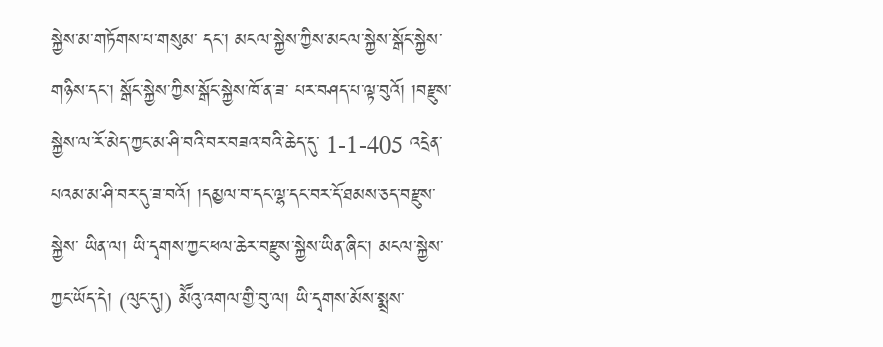སྐྱེས་མ་གཏོགས་པ་གསུམ་ དང་། མངལ་སྐྱེས་ཀྱིས་མངལ་སྐྱེས་སྒོང་སྐྱེས་གཉིས་དང་། སྒོང་སྐྱེས་ཀྱིས་སྒོང་སྐྱེས་ཁོ་ན་ཟ་ པར་བཤད་པ་ལྟ་བུའོ། །བརྫུས་སྐྱེས་ལ་རོ་མེད་ཀྱང་མ་ཤི་བའི་བར་བཟའ་བའི་ཆེད་དུ་ 1-1-405 འདྲེན་པའམ་མ་ཤི་བར་དུ་ཟ་བའོ། །དམྱལ་བ་དང་ལྷ་དང་བར་དོ་ཐམས་ཅད་བརྫུས་སྐྱེས་ ཡིན་ལ། ཡི་དྭགས་ཀྱང་ཕལ་ཆེར་བརྫུས་སྐྱེས་ཡིན་ཞིང་། མངལ་སྐྱེས་ཀྱང་ཡོད་དེ། (ལུང་དུ།) མཽའུ་འགལ་གྱི་བུ་ལ། ཡི་དྭགས་མོས་སྨྲས་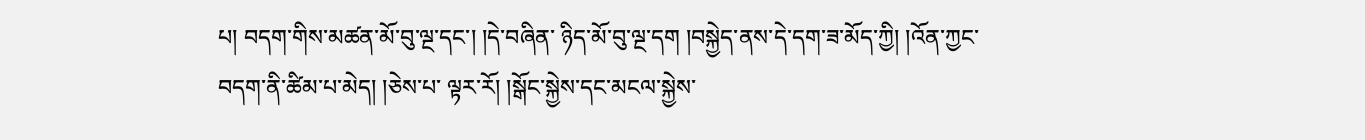པ། བདག་གིས་མཚན་མོ་བུ་ལྔ་དང་། །དེ་བཞིན་ ཉིད་མོ་བུ་ལྔ་དག །བསྐྱེད་ནས་དེ་དག་ཟ་མོད་ཀྱི། །འོན་ཀྱང་བདག་ནི་ཚིམ་པ་མེད། །ཅེས་པ་ ལྟར་རོ། །སྒོང་སྐྱེས་དང་མངལ་སྐྱེས་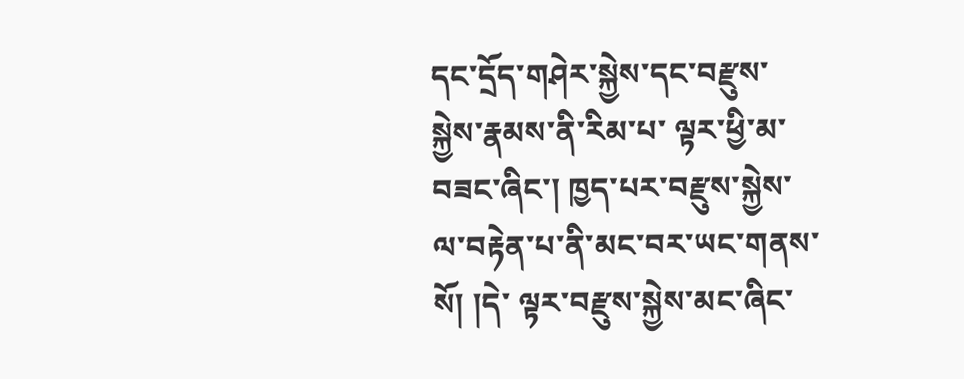དང་དྲོད་གཤེར་སྐྱེས་དང་བརྫུས་སྐྱེས་རྣམས་ནི་རིམ་པ་ ལྟར་ཕྱི་མ་བཟང་ཞིང་། ཁྱད་པར་བརྫུས་སྐྱེས་ལ་བརྟེན་པ་ནི་མང་བར་ཡང་གནས་སོ། །དེ་ ལྟར་བརྫུས་སྐྱེས་མང་ཞིང་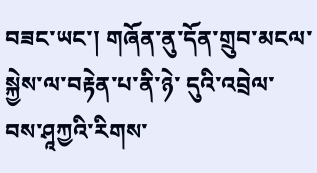བཟང་ཡང་། གཞོན་ནུ་དོན་གྲུབ་མངལ་སྐྱེས་ལ་བརྟེན་པ་ནི་ཉེ་ དུའི་འབྲེལ་བས་ཤཱཀྱའི་རིགས་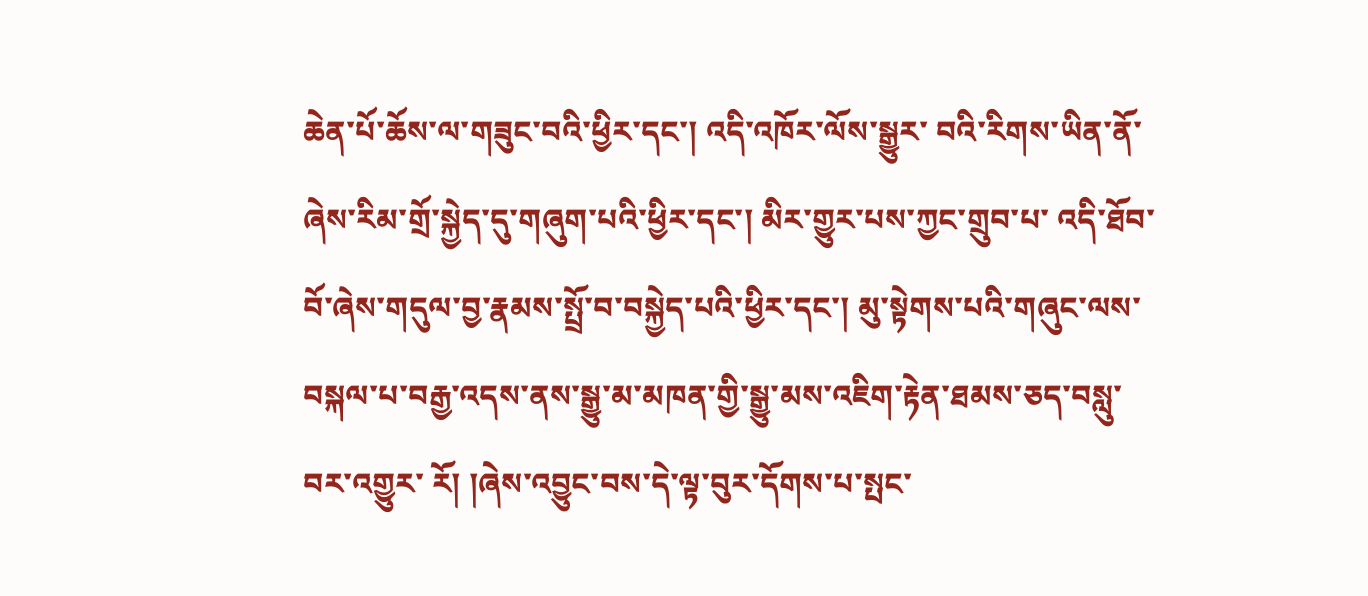ཆེན་པོ་ཆོས་ལ་གཟུང་བའི་ཕྱིར་དང་། འདི་འཁོར་ལོས་སྒྱུར་ བའི་རིགས་ཡིན་ནོ་ཞེས་རིམ་གྲོ་སྐྱེད་དུ་གཞུག་པའི་ཕྱིར་དང་། མིར་གྱུར་པས་ཀྱང་གྲུབ་པ་ འདི་ཐོབ་བོ་ཞེས་གདུལ་བྱ་རྣམས་སྤྲོ་བ་བསྐྱེད་པའི་ཕྱིར་དང་། མུ་སྟེགས་པའི་གཞུང་ལས་ བསྐལ་པ་བརྒྱ་འདས་ནས་སྒྱུ་མ་མཁན་གྱི་སྒྱུ་མས་འཇིག་རྟེན་ཐམས་ཅད་བསླུ་བར་འགྱུར་ རོ། །ཞེས་འབྱུང་བས་དེ་ལྟ་བུར་དོགས་པ་སྤང་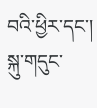བའི་ཕྱིར་དང་། སྐུ་གདུང་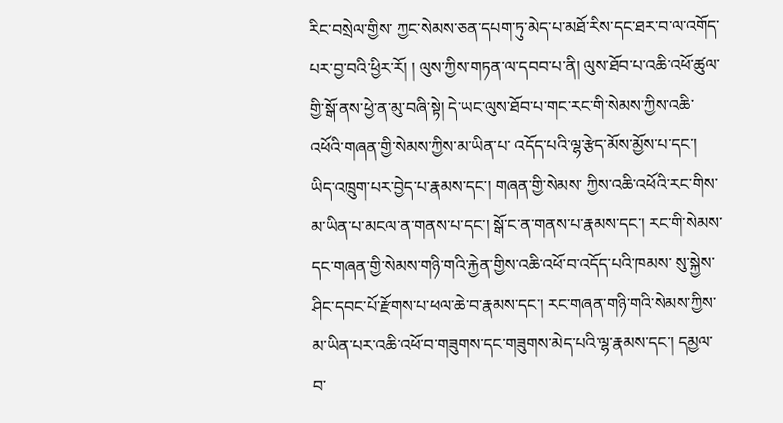རིང་བསྲེལ་གྱིས་ ཀྱང་སེམས་ཅན་དཔག་ཏུ་མེད་པ་མཐོ་རིས་དང་ཐར་བ་ལ་འགོད་པར་བྱ་བའི་ཕྱིར་རོ། ། ལུས་ཀྱིས་གཏན་ལ་དབབ་པ་ནི། ལུས་ཐོབ་པ་འཆི་འཕོ་ཚུལ་གྱི་སྒོ་ནས་ཕྱེ་ན་མུ་བཞི་སྟེ། དེ་ཡང་ལུས་ཐོབ་པ་གང་རང་གི་སེམས་ཀྱིས་འཆི་འཕོའི་གཞན་གྱི་སེམས་ཀྱིས་མ་ཡིན་པ་ འདོད་པའི་ལྷ་རྩེད་མོས་མྱོས་པ་དང་། ཡིད་འཁྲུག་པར་བྱེད་པ་རྣམས་དང་། གཞན་གྱི་སེམས་ ཀྱིས་འཆི་འཕོའི་རང་གིས་མ་ཡིན་པ་མངལ་ན་གནས་པ་དང་། སྒོ་ང་ན་གནས་པ་རྣམས་དང་། རང་གི་སེམས་དང་གཞན་གྱི་སེམས་གཉི་གའི་རྐྱེན་གྱིས་འཆི་འཕོ་བ་འདོད་པའི་ཁམས་ སུ་སྐྱེས་ཤིང་དབང་པོ་རྫོགས་པ་ཕལ་ཆེ་བ་རྣམས་དང་། རང་གཞན་གཉི་གའི་སེམས་ཀྱིས་ མ་ཡིན་པར་འཆི་འཕོ་བ་གཟུགས་དང་གཟུགས་མེད་པའི་ལྷ་རྣམས་དང་། དམྱལ་བ་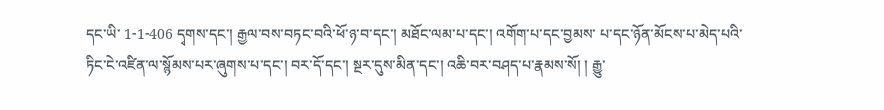དང་ཡི་ 1-1-406 དྭགས་དང་། རྒྱལ་བས་བཏང་བའི་ཕོ་ཉ་བ་དང་། མཐོང་ལམ་པ་དང་། འགོག་པ་དང་བྱམས་ པ་དང་ཉོན་མོངས་པ་མེད་པའི་ཏིང་ངེ་འཛིན་ལ་སྙོམས་པར་ཞུགས་པ་དང་། བར་དོ་དང་། སྔར་དུས་མིན་དང་། འཆི་བར་བཤད་པ་རྣམས་སོ། ། རྒྱུ་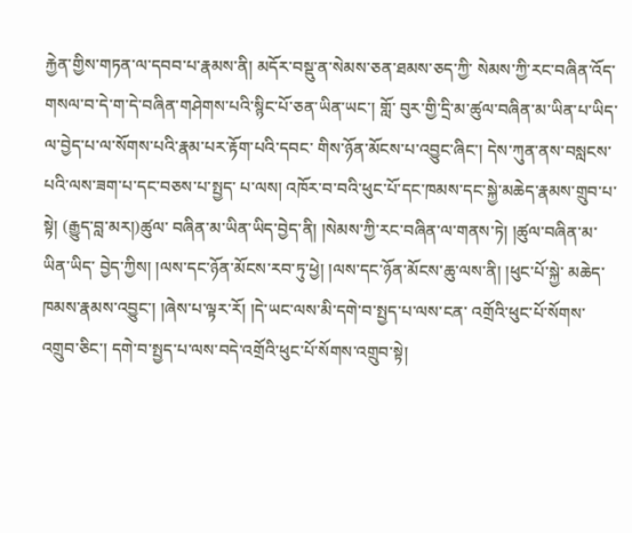རྐྱེན་གྱིས་གཏན་ལ་དབབ་པ་རྣམས་ནི། མདོར་བསྡུ་ན་སེམས་ཅན་ཐམས་ཅད་ཀྱི་ སེམས་ཀྱི་རང་བཞིན་འོད་གསལ་བ་དེ་ག་དེ་བཞིན་གཤེགས་པའི་སྙིང་པོ་ཅན་ཡིན་ཡང་། གློ་ བུར་གྱི་དྲི་མ་ཚུལ་བཞིན་མ་ཡིན་པ་ཡིད་ལ་བྱེད་པ་ལ་སོགས་པའི་རྣམ་པར་རྟོག་པའི་དབང་ གིས་ཉོན་མོངས་པ་འབྱུང་ཞིང་། དེས་ཀུན་ནས་བསླངས་པའི་ལས་ཟག་པ་དང་བཅས་པ་སྤྱད་ པ་ལས། འཁོར་བ་བའི་ཕུང་པོ་དང་ཁམས་དང་སྐྱེ་མཆེད་རྣམས་གྲུབ་པ་སྟེ། (རྒྱུད་བླ་མར།)ཚུལ་ བཞིན་མ་ཡིན་ཡིད་བྱེད་ནི། །སེམས་ཀྱི་རང་བཞིན་ལ་གནས་ཏེ། །ཚུལ་བཞིན་མ་ཡིན་ཡིད་ བྱེད་ཀྱིས། །ལས་དང་ཉོན་མོངས་རབ་ཏུ་ཕྱེ། །ལས་དང་ཉོན་མོངས་ཆུ་ལས་ནི། །ཕུང་པོ་སྐྱེ་ མཆེད་ཁམས་རྣམས་འབྱུང་། །ཞེས་པ་ལྟར་རོ། །དེ་ཡང་ལས་མི་དགེ་བ་སྤྱད་པ་ལས་ངན་ འགྲོའི་ཕུང་པོ་སོགས་འགྲུབ་ཅིང་། དགེ་བ་སྤྱད་པ་ལས་བདེ་འགྲོའི་ཕུང་པོ་སོགས་འགྲུབ་སྟེ།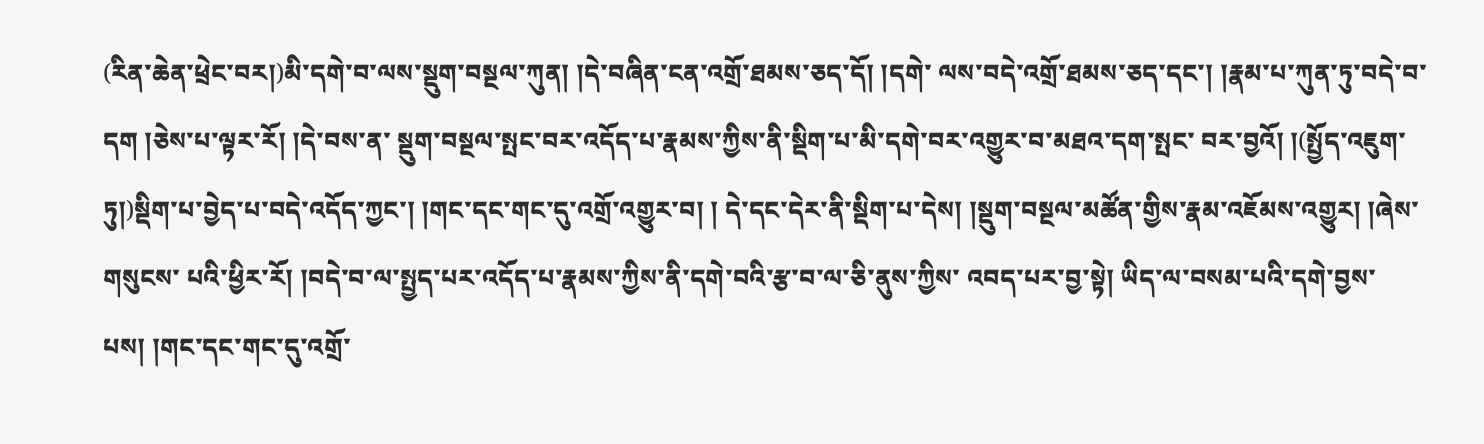(རིན་ཆེན་ཕྲེང་བར།)མི་དགེ་བ་ལས་སྡུག་བསྔལ་ཀུན། །དེ་བཞིན་ངན་འགྲོ་ཐམས་ཅད་དོ། །དགེ་ ལས་བདེ་འགྲོ་ཐམས་ཅད་དང་། །རྣམ་པ་ཀུན་ཏུ་བདེ་བ་དག །ཅེས་པ་ལྟར་རོ། །དེ་བས་ན་ སྡུག་བསྔལ་སྤང་བར་འདོད་པ་རྣམས་ཀྱིས་ནི་སྡིག་པ་མི་དགེ་བར་འགྱུར་བ་མཐའ་དག་སྤང་ བར་བྱའོ། །(སྤྱོད་འཇུག་ཏུ།)སྡིག་པ་བྱེད་པ་བདེ་འདོད་ཀྱང་། །གང་དང་གང་དུ་འགྲོ་འགྱུར་བ། ། དེ་དང་དེར་ནི་སྡིག་པ་དེས། །སྡུག་བསྔལ་མཚོན་གྱིས་རྣམ་འཇོམས་འགྱུར། །ཞེས་གསུངས་ པའི་ཕྱིར་རོ། །བདེ་བ་ལ་སྤྱད་པར་འདོད་པ་རྣམས་ཀྱིས་ནི་དགེ་བའི་རྩ་བ་ལ་ཅི་ནུས་ཀྱིས་ འབད་པར་བྱ་སྟེ། ཡིད་ལ་བསམ་པའི་དགེ་བྱས་པས། །གང་དང་གང་དུ་འགྲོ་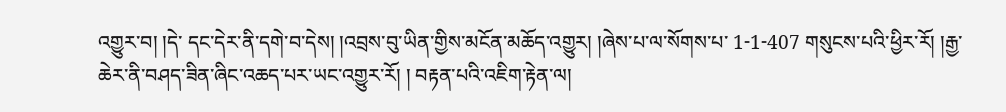འགྱུར་བ། །དེ་ དང་དེར་ནི་དགེ་བ་དེས། །འབྲས་བུ་ཡིན་གྱིས་མངོན་མཆོད་འགྱུར། །ཞེས་པ་ལ་སོགས་པ་ 1-1-407 གསུངས་པའི་ཕྱིར་རོ། །རྒྱ་ཆེར་ནི་བཤད་ཟིན་ཞིང་འཆད་པར་ཡང་འགྱུར་རོ། ། བརྟན་པའི་འཇིག་རྟེན་ལ།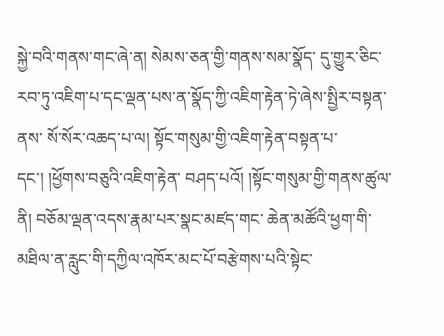སྐྱེ་བའི་གནས་གང་ཞེ་ན། སེམས་ཅན་གྱི་གནས་སམ་སྣོད་ དུ་གྱུར་ཅིང་རབ་ཏུ་འཇིག་པ་དང་ལྡན་པས་ན་སྣོད་ཀྱི་འཇིག་རྟེན་ཏེ་ཞེས་སྤྱིར་བསྟན་ནས་ སོ་སོར་འཆད་པ་ལ། སྟོང་གསུམ་གྱི་འཇིག་རྟེན་བསྟན་པ་དང་། །ཕྱོགས་བཅུའི་འཇིག་རྟེན་ བཤད་པའོ། །སྟོང་གསུམ་གྱི་གནས་ཚུལ་ནི། བཅོམ་ལྡན་འདས་རྣམ་པར་སྣང་མཛད་གང་ ཆེན་མཚོའི་ཕྱག་གི་མཐིལ་ན་རླུང་གི་དཀྱིལ་འཁོར་མང་པོ་བརྩེགས་པའི་སྟེང་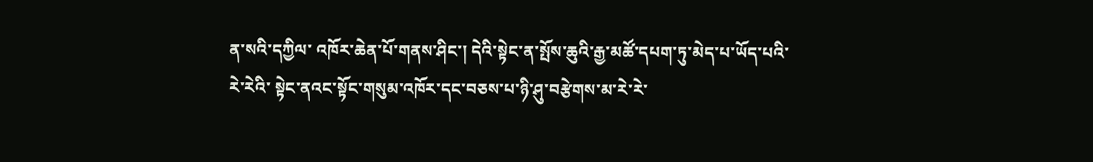ན་སའི་དཀྱིལ་ འཁོར་ཆེན་པོ་གནས་ཤིང་། དེའི་སྟེང་ན་སྤོས་ཆུའི་རྒྱ་མཚོ་དཔག་ཏུ་མེད་པ་ཡོད་པའི་རེ་རེའི་ སྟེང་ནའང་སྟོང་གསུམ་འཁོར་དང་བཅས་པ་ཉི་ཤུ་བརྩེགས་མ་རེ་རེ་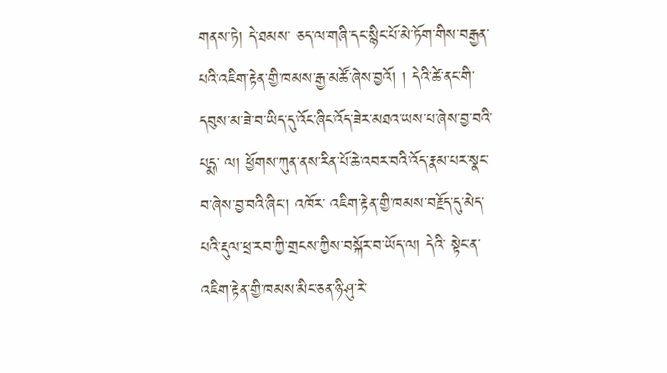གནས་ཏེ། དེ་ཐམས་ ཅད་ལ་གཞི་དང་སྙིང་པོ་མེ་ཏོག་གིས་བརྒྱན་པའི་འཇིག་རྟེན་གྱི་ཁམས་རྒྱ་མཚོ་ཞེས་བྱའོ། ། དེའི་ཚེ་ནང་གི་དབུས་མ་ཟེ་བ་ཡིད་དུ་འོང་ཞིང་འོད་ཟེར་མཐའ་ཡས་པ་ཞེས་བྱ་བའི་པདྨ་ ལ། ཕྱོགས་ཀུན་ནས་རིན་པོ་ཆེ་འབར་བའི་འོད་རྣམ་པར་སྣང་བ་ཞེས་བྱ་བའི་ཞིང་། འཁོར་ འཇིག་རྟེན་གྱི་ཁམས་བརྗོད་དུ་མེད་པའི་རྡུལ་ཕྲ་རབ་ཀྱི་གྲངས་ཀྱིས་བསྐོར་བ་ཡོད་ལ། དེའི་ སྟེང་ན་འཇིག་རྟེན་གྱི་ཁམས་མིང་ཅན་ཉི་ཤུ་རེ་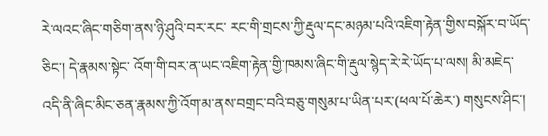རེ་ལའང་ཞིང་གཅིག་ནས་ཉི་ཤུའི་བར་རང་ རང་གི་གྲངས་ཀྱི་རྡུལ་དང་མཉམ་པའི་འཇིག་རྟེན་གྱིས་བསྐོར་བ་ཡོད་ཅིང་། དེ་རྣམས་སྟེང་ འོག་གི་བར་ན་ཡང་འཇིག་རྟེན་གྱི་ཁམས་ཞིང་གི་རྡུལ་སྙེད་རེ་རེ་ཡོད་པ་ལས། མི་མཇེད་ འདི་ནི་ཞིང་མིང་ཅན་རྣམས་ཀྱི་འོག་མ་ནས་བགྲང་བའི་བཅུ་གསུམ་པ་ཡིན་པར་(ཕལ་པོ་ཆེར་) གསུངས་ཤིང་།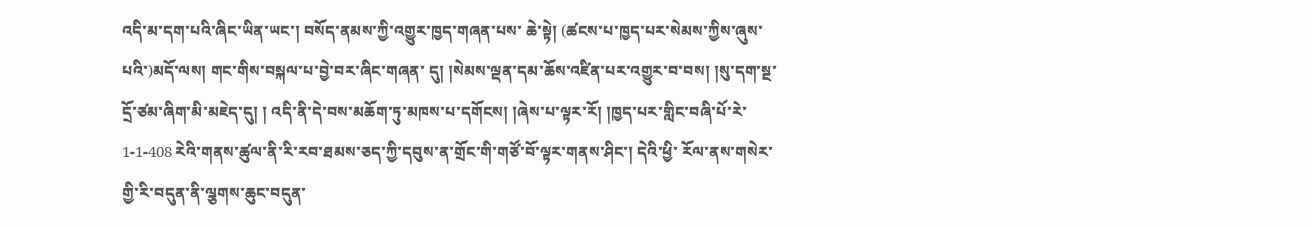འདི་མ་དག་པའི་ཞིང་ཡིན་ཡང་། བསོད་ནམས་ཀྱི་འགྱུར་ཁྱད་གཞན་པས་ ཆེ་སྟེ། (ཚངས་པ་ཁྱད་པར་སེམས་ཀྱིས་ཞུས་པའི་)མདོ་ལས། གང་གིས་བསྐལ་པ་བྱེ་བར་ཞིང་གཞན་ དུ། །སེམས་ལྡན་དམ་ཆོས་འཛིན་པར་འགྱུར་བ་བས། །སུ་དག་སྔ་དྲོ་ཙམ་ཞིག་མི་མཇེད་དུ། ། འདི་ནི་དེ་བས་མཆོག་ཏུ་མཁས་པ་དགོངས། །ཞེས་པ་ལྟར་རོ། །ཁྱད་པར་གླིང་བཞི་པོ་རེ་ 1-1-408 རེའི་གནས་ཚུལ་ནི་རི་རབ་ཐམས་ཅད་ཀྱི་དབུས་ན་གྲོང་གི་གཙོ་བོ་ལྟར་གནས་ཤིང་། དེའི་ཕྱི་ རོལ་ནས་གསེར་གྱི་རི་བདུན་ནི་ལྕགས་ཆུང་བདུན་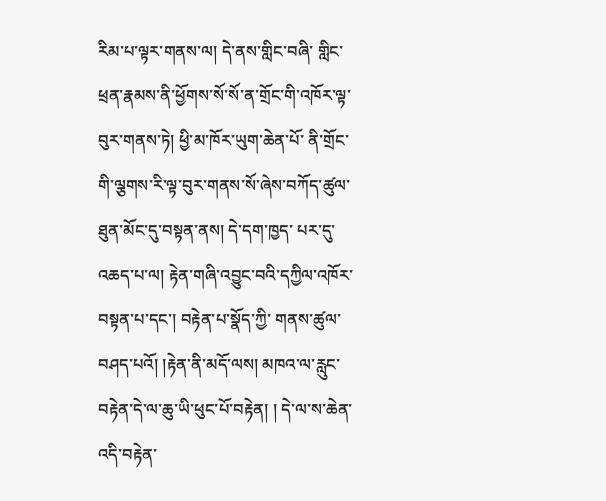རིམ་པ་ལྟར་གནས་ལ། དེ་ནས་གླིང་བཞི་ གླིང་ཕྲན་རྣམས་ནི་ཕྱོགས་སོ་སོ་ན་གྲོང་གི་འཁོར་ལྟ་བུར་གནས་ཏེ། ཕྱི་མ་ཁོར་ཡུག་ཆེན་པོ་ ནི་གྲོང་གི་ལྕགས་རི་ལྟ་བུར་གནས་སོ་ཞེས་བཀོད་ཚུལ་ཐུན་མོང་དུ་བསྟན་ནས། དེ་དག་ཁྱད་ པར་དུ་འཆད་པ་ལ། རྟེན་གཞི་འབྱུང་བའི་དཀྱིལ་འཁོར་བསྟན་པ་དང་། བརྟེན་པ་སྣོད་ཀྱི་ གནས་ཚུལ་བཤད་པའོ། །རྟེན་ནི་མདོ་ལས། མཁའ་ལ་རླུང་བརྟེན་དེ་ལ་ཆུ་ཡི་ཕུང་པོ་བརྟེན། ། དེ་ལ་ས་ཆེན་འདི་བརྟེན་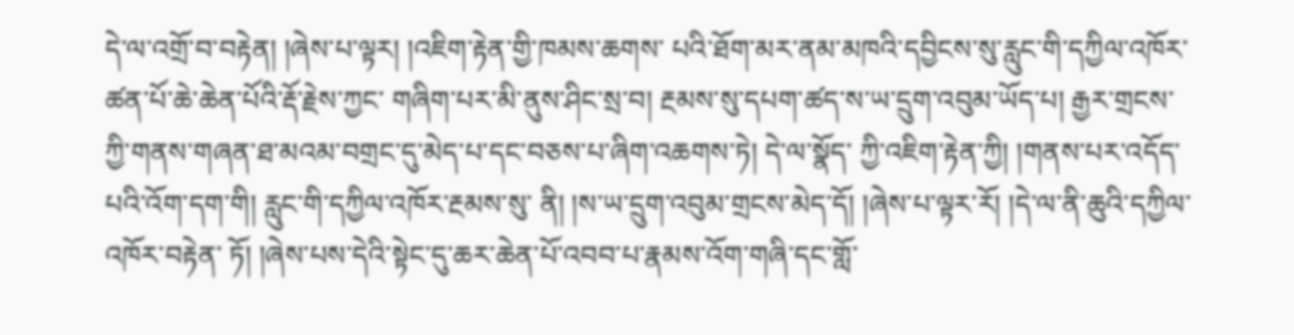དེ་ལ་འགྲོ་བ་བརྟེན། །ཞེས་པ་ལྟར། །འཇིག་རྟེན་གྱི་ཁམས་ཆགས་ པའི་ཐོག་མར་ནམ་མཁའི་དབྱིངས་སུ་རླུང་གི་དཀྱིལ་འཁོར་ཚན་པོ་ཆེ་ཆེན་པོའི་རྡོ་རྗེས་ཀྱང་ གཞིག་པར་མི་ནུས་ཤིང་སྲ་བ། རྔམས་སུ་དཔག་ཚད་ས་ཡ་དྲུག་འབུམ་ཡོད་པ། རྒྱར་གྲངས་ ཀྱི་གནས་གཞན་ཐ་མའམ་བགྲང་དུ་མེད་པ་དང་བཅས་པ་ཞིག་འཆགས་ཏེ། དེ་ལ་སྣོད་ ཀྱི་འཇིག་རྟེན་ཀྱི། །གནས་པར་འདོད་པའི་འོག་དག་གི། རླུང་གི་དཀྱིལ་འཁོར་རྔམས་སུ་ ནི། །ས་ཡ་དྲུག་འབུམ་གྲངས་མེད་དོ། །ཞེས་པ་ལྟར་རོ། །དེ་ལ་ནི་ཆུའི་དཀྱིལ་འཁོར་བརྟེན་ ཏོ། །ཞེས་པས་དེའི་སྟེང་དུ་ཆར་ཆེན་པོ་འབབ་པ་རྣམས་འོག་གཞི་དང་གློ་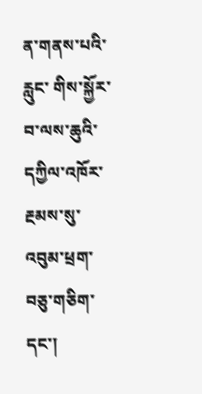ན་གནས་པའི་རླུང་ གིས་སྐྱོར་བ་ལས་ཆུའི་དཀྱིལ་འཁོར་རྔམས་སུ་འབུམ་ཕྲག་བཅུ་གཅིག་དང་།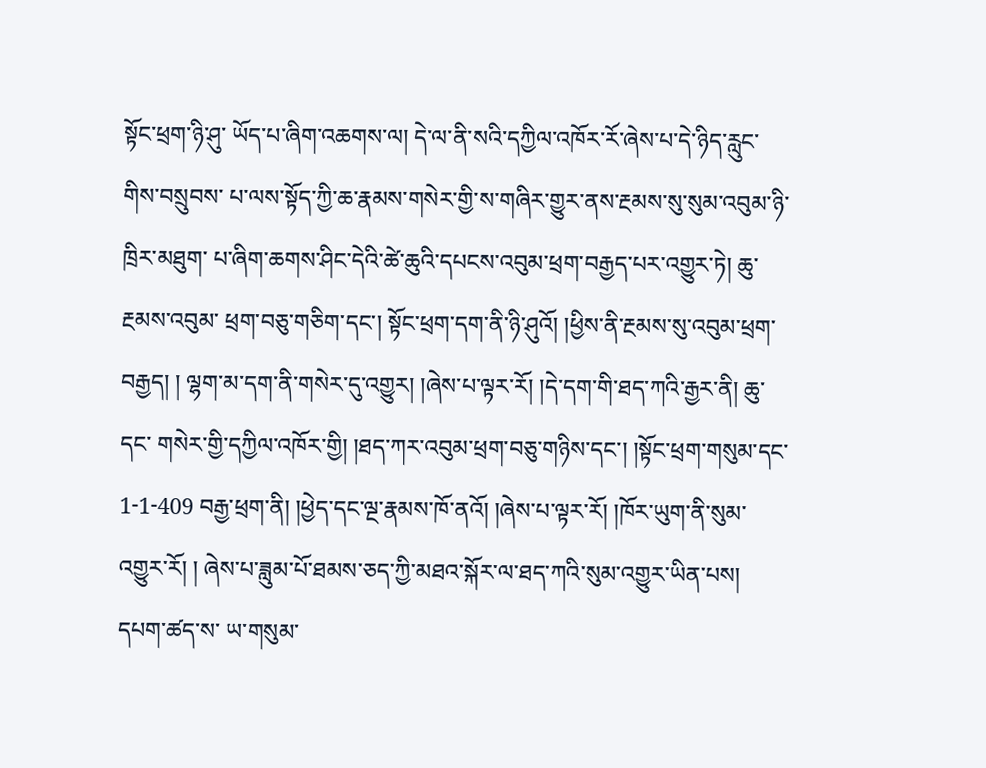སྟོང་ཕྲག་ཉི་ཤུ་ ཡོད་པ་ཞིག་འཆགས་ལ། དེ་ལ་ནི་སའི་དཀྱིལ་འཁོར་རོ་ཞེས་པ་དེ་ཉིད་རླུང་གིས་བསྲུབས་ པ་ལས་སྟོད་ཀྱི་ཆ་རྣམས་གསེར་གྱི་ས་གཞིར་གྱུར་ནས་རྔམས་སུ་སུམ་འབུམ་ཉི་ཁྲིར་མཐུག་ པ་ཞིག་ཆགས་ཤིང་དེའི་ཚེ་ཆུའི་དཔངས་འབུམ་ཕྲག་བརྒྱད་པར་འགྱུར་ཏེ། ཆུ་རྔམས་འབུམ་ ཕྲག་བཅུ་གཅིག་དང་། སྟོང་ཕྲག་དག་ནི་ཉི་ཤུའོ། །ཕྱིས་ནི་རྔམས་སུ་འབུམ་ཕྲག་བརྒྱད། ། ལྷག་མ་དག་ནི་གསེར་དུ་འགྱུར། །ཞེས་པ་ལྟར་རོ། །དེ་དག་གི་ཐད་ཀའི་རྒྱར་ནི། ཆུ་དང་ གསེར་གྱི་དཀྱིལ་འཁོར་གྱི། །ཐད་ཀར་འབུམ་ཕྲག་བཅུ་གཉིས་དང་། །སྟོང་ཕྲག་གསུམ་དང་ 1-1-409 བརྒྱ་ཕྲག་ནི། །ཕྱེད་དང་ལྔ་རྣམས་ཁོ་ནའོ། །ཞེས་པ་ལྟར་རོ། །ཁོར་ཡུག་ནི་སུམ་འགྱུར་རོ། ། ཞེས་པ་ཟླུམ་པོ་ཐམས་ཅད་ཀྱི་མཐའ་སྐོར་ལ་ཐད་ཀའི་སུམ་འགྱུར་ཡིན་པས། དཔག་ཚད་ས་ ཡ་གསུམ་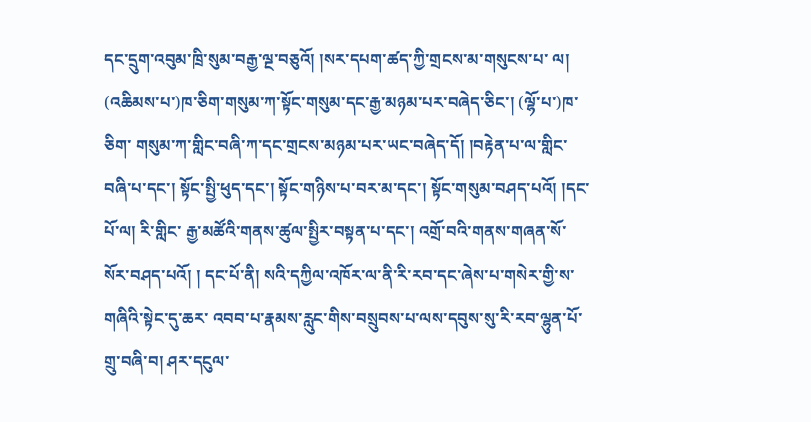དང་དྲུག་འབུམ་ཁྲི་སུམ་བརྒྱ་ལྔ་བཅུའོ། །སར་དཔག་ཚད་ཀྱི་གྲངས་མ་གསུངས་པ་ ལ། (འཆིམས་པ་)ཁ་ཅིག་གསུམ་ཀ་སྟོང་གསུམ་དང་རྒྱ་མཉམ་པར་བཞེད་ཅིང་། (ལྷོ་པ་)ཁ་ཅིག་ གསུམ་ཀ་གླིང་བཞི་ཀ་དང་གྲངས་མཉམ་པར་ཡང་བཞེད་དོ། །བརྟེན་པ་ལ་གླིང་བཞི་པ་དང་། སྟོང་སྤྱི་ཕུད་དང་། སྟོང་གཉིས་པ་བར་མ་དང་། སྟོང་གསུམ་བཤད་པའོ། །དང་པོ་ལ། རི་གླིང་ རྒྱ་མཚོའི་གནས་ཚུལ་སྤྱིར་བསྟན་པ་དང་། འགྲོ་བའི་གནས་གཞན་སོ་སོར་བཤད་པའོ། ། དང་པོ་ནི། སའི་དཀྱིལ་འཁོར་ལ་ནི་རི་རབ་དང་ཞེས་པ་གསེར་གྱི་ས་གཞིའི་སྟེང་དུ་ཆར་ འབབ་པ་རྣམས་རླུང་གིས་བསྲུབས་པ་ལས་དབུས་སུ་རི་རབ་ལྷུན་པོ་གྲུ་བཞི་བ། ཤར་དངུལ་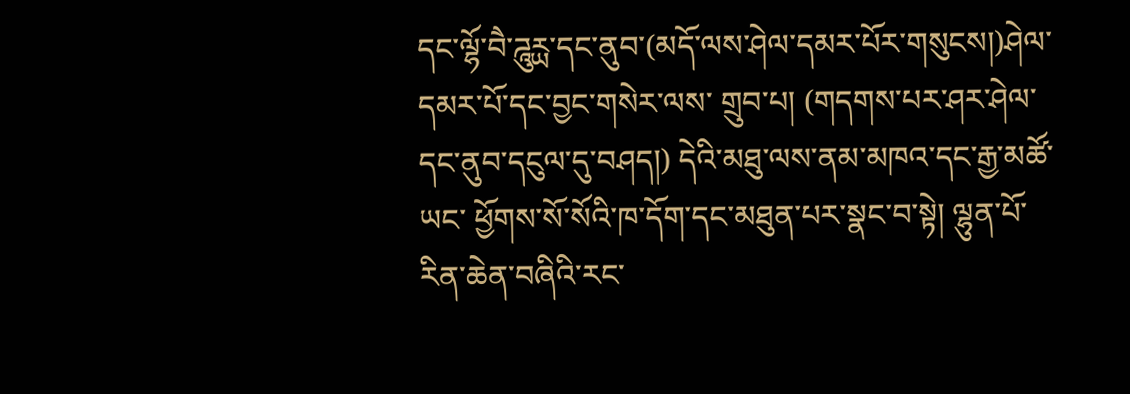དང་ལྷོ་བཻ་ཌཱུཪྻ་དང་ནུབ་(མདོ་ལས་ཤེལ་དམར་པོར་གསུངས།)ཤེལ་དམར་པོ་དང་བྱང་གསེར་ལས་ གྲུབ་པ། (གདགས་པར་ཤར་ཤེལ་དང་ནུབ་དངུལ་དུ་བཤད།) དེའི་མཐུ་ལས་ནམ་མཁའ་དང་རྒྱ་མཚོ་ཡང་ ཕྱོགས་སོ་སོའི་ཁ་དོག་དང་མཐུན་པར་སྣང་བ་སྟེ། ལྷུན་པོ་རིན་ཆེན་བཞིའི་རང་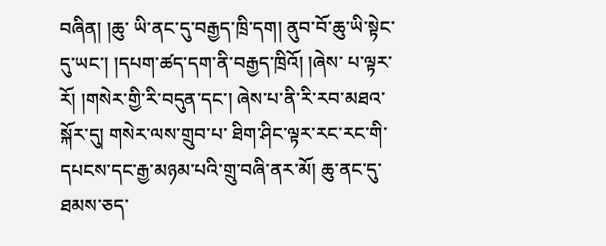བཞིན། །ཆུ་ ཡི་ནང་དུ་བརྒྱད་ཁྲི་དག། ནུབ་བོ་ཆུ་ཡི་སྟེང་དུ་ཡང་། །དཔག་ཚད་དག་ནི་བརྒྱད་ཁྲིའོ། །ཞེས་ པ་ལྟར་རོ། །གསེར་གྱི་རི་བདུན་དང་། ཞེས་པ་ནི་རི་རབ་མཐའ་སྐོར་དུ། གསེར་ལས་གྲུབ་པ་ ཐིག་ཤིང་ལྟར་རང་རང་གི་དཔངས་དང་རྒྱ་མཉམ་པའི་གྲུ་བཞི་ནར་མོ། ཆུ་ནང་དུ་ཐམས་ཅད་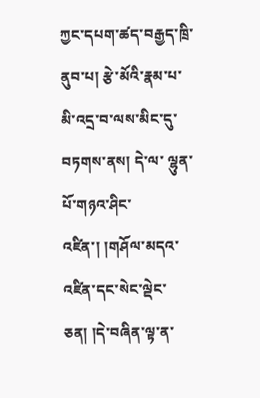ཀྱང་དཔག་ཚད་བརྒྱད་ཁྲི་ནུབ་པ། རྩེ་མོའི་རྣམ་པ་མི་འདྲ་བ་ལས་མིང་དུ་བཏགས་ནས། དེ་ལ་ ལྷུན་པོ་གཉའ་ཤིང་འཛིན་། །གཤོལ་མདའ་འཛིན་དང་སེང་ལྡེང་ཅན། །དེ་བཞིན་ལྟ་ན་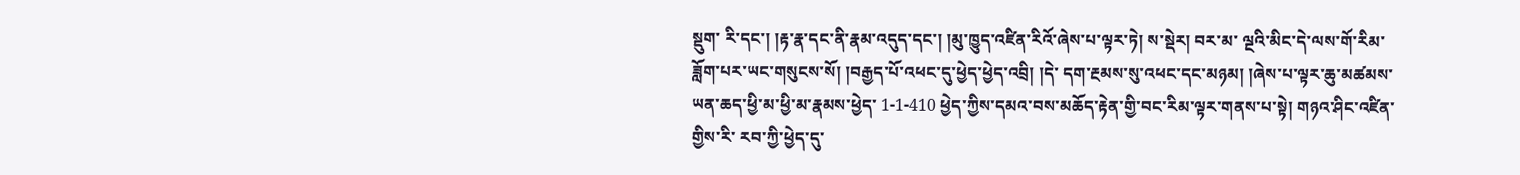སྡུག་ རི་དང་། །རྟ་རྣ་དང་ནི་རྣམ་འདུད་དང་། །མུ་ཁྱུད་འཛིན་རིའོ་ཞེས་པ་ལྟར་ཏེ། ས་སྡེར། བར་མ་ ལྔའི་མིང་དེ་ལས་གོ་རིམ་ཟློག་པར་ཡང་གསུངས་སོ། །བརྒྱད་པོ་འཕང་དུ་ཕྱེད་ཕྱེད་འབྲི། །དེ་ དག་རྔམས་སུ་འཕང་དང་མཉམ། །ཞེས་པ་ལྟར་ཆུ་མཚམས་ཡན་ཆད་ཕྱི་མ་ཕྱི་མ་རྣམས་ཕྱེད་ 1-1-410 ཕྱེད་ཀྱིས་དམའ་བས་མཆོད་རྟེན་གྱི་བང་རིམ་ལྟར་གནས་པ་སྟེ། གཉའ་ཤིང་འཛིན་གྱིས་རི་ རབ་ཀྱི་ཕྱེད་དུ་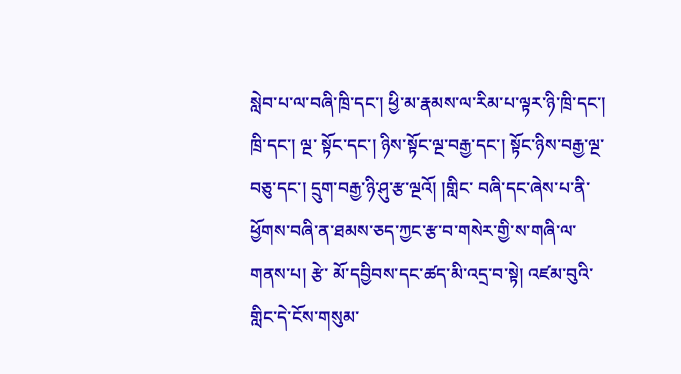སླེབ་པ་ལ་བཞི་ཁྲི་དང་། ཕྱི་མ་རྣམས་ལ་རིམ་པ་ལྟར་ཉི་ཁྲི་དང་། ཁྲི་དང་། ལྔ་ སྟོང་དང་། ཉིས་སྟོང་ལྔ་བརྒྱ་དང་། སྟོང་ཉིས་བརྒྱ་ལྔ་བཅུ་དང་། དྲུག་བརྒྱ་ཉི་ཤུ་རྩ་ལྔའོ། །གླིང་ བཞི་དང་ཞེས་པ་ནི་ཕྱོགས་བཞི་ན་ཐམས་ཅད་ཀྱང་རྩ་བ་གསེར་གྱི་ས་གཞི་ལ་གནས་པ། རྩེ་ མོ་དབྱིབས་དང་ཚད་མི་འདྲ་བ་སྟེ། འཛམ་བུའི་གླིང་དེ་ངོས་གསུམ་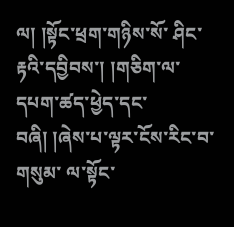ལ། །སྟོང་ཕྲག་གཉིས་སོ་ ཤིང་རྟའི་དབྱིབས་། །གཅིག་ལ་དཔག་ཚད་ཕྱེད་དང་བཞི། །ཞེས་པ་ལྟར་ངོས་རིང་བ་གསུམ་ ལ་སྟོང་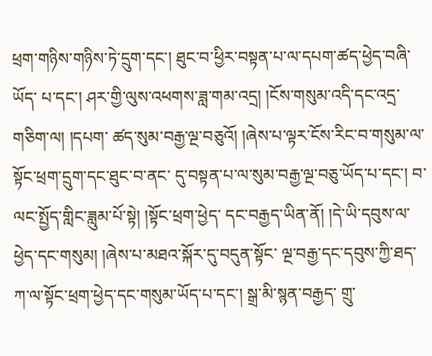ཕྲག་གཉིས་གཉིས་ཏེ་དྲུག་དང་། ཐུང་བ་ཕྱིར་བསྟན་པ་ལ་དཔག་ཚད་ཕྱེད་བཞི་ཡོད་ པ་དང་། ཤར་གྱི་ལུས་འཕགས་ཟླ་གམ་འདྲ། །ངོས་གསུམ་འདི་དང་འདྲ་གཅིག་ལ། །དཔག་ ཚད་སུམ་བརྒྱ་ལྔ་བཅུའོ། །ཞེས་པ་ལྟར་ངོས་རིང་བ་གསུམ་ལ་སྟོང་ཕྲག་དྲུག་དང་ཐུང་བ་ནང་ དུ་བསྟན་པ་ལ་སུམ་བརྒྱ་ལྔ་བཅུ་ཡོད་པ་དང་། བ་ལང་སྤྱོད་གླིང་ཟླུམ་པོ་སྟེ། །སྟོང་ཕྲག་ཕྱེད་ དང་བརྒྱད་ཡིན་ནོ། །དེ་ཡི་དབུས་ལ་ཕྱེད་དང་གསུམ། །ཞེས་པ་མཐའ་སྐོར་དུ་བདུན་སྟོང་ ལྔ་བརྒྱ་དང་དབུས་ཀྱི་ཐད་ཀ་ལ་སྟོང་ཕྲག་ཕྱེད་དང་གསུམ་ཡོད་པ་དང་། སྒྲ་མི་སྙན་བརྒྱད་ གྲུ་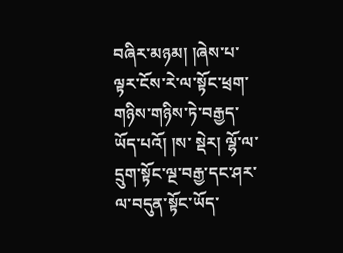བཞིར་མཉམ། །ཞེས་པ་ལྟར་ངོས་རེ་ལ་སྟོང་ཕྲག་གཉིས་གཉིས་ཏེ་བརྒྱད་ཡོད་པའོ། །ས་ སྡེར། ལྷོ་ལ་དྲུག་སྟོང་ལྔ་བརྒྱ་དང་ཤར་ལ་བདུན་སྟོང་ཡོད་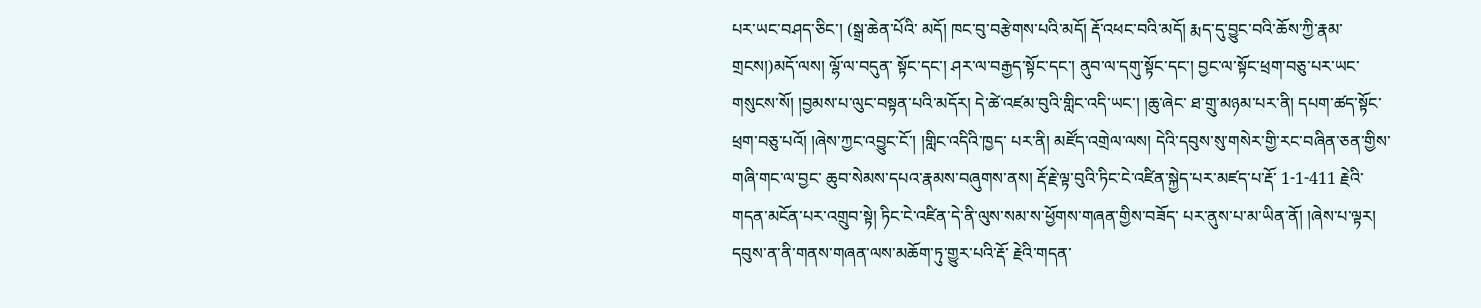པར་ཡང་བཤད་ཅིང་། (སྒྲ་ཆེན་པོའི་ མདོ། ཁང་བུ་བརྩེགས་པའི་མདོ། རྡོ་འཕང་བའི་མདོ། རྨད་དུ་བྱུང་བའི་ཆོས་ཀྱི་རྣམ་གྲངས།)མདོ་ལས། ལྷོ་ལ་བདུན་ སྟོང་དང་། ཤར་ལ་བརྒྱད་སྟོང་དང་། ནུབ་ལ་དགུ་སྟོང་དང་། བྱང་ལ་སྟོང་ཕྲག་བཅུ་པར་ཡང་ གསུངས་སོ། །བྱམས་པ་ལུང་བསྟན་པའི་མདོར། དེ་ཚེ་འཛམ་བུའི་གླིང་འདི་ཡང་། །ཆུ་ཞེང་ ཐ་གྲུ་མཉམ་པར་ནི། དཔག་ཚད་སྟོང་ཕྲག་བཅུ་པའོ། །ཞེས་ཀྱང་འབྱུང་ངོ་། །གླིང་འདིའི་ཁྱད་ པར་ནི། མཛོད་འགྲེལ་ལས། དེའི་དབུས་སུ་གསེར་གྱི་རང་བཞིན་ཅན་གྱིས་གཞི་གང་ལ་བྱང་ ཆུབ་སེམས་དཔའ་རྣམས་བཞུགས་ནས། རྡོ་རྗེ་ལྟ་བུའི་ཏིང་ངེ་འཛིན་སྐྱེད་པར་མཛད་པ་རྡོ་ 1-1-411 རྗེའི་གདན་མངོན་པར་འགྲུབ་སྟེ། ཏིང་ངེ་འཛིན་དེ་ནི་ལུས་སམ་ས་ཕྱོགས་གཞན་གྱིས་བཟོད་ པར་ནུས་པ་མ་ཡིན་ནོ། །ཞེས་པ་ལྟར། དབུས་ན་ནི་གནས་གཞན་ལས་མཆོག་ཏུ་གྱུར་པའི་རྡོ་ རྗེའི་གདན་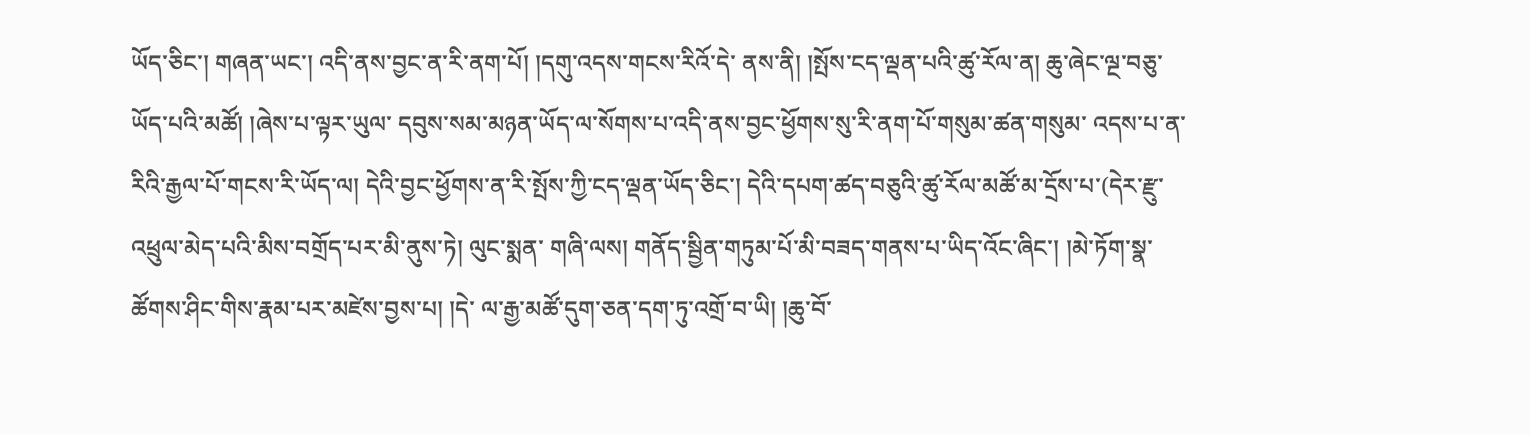ཡོད་ཅིང་། གཞན་ཡང་། འདི་ནས་བྱང་ན་རི་ནག་པོ། །དགུ་འདས་གངས་རིའོ་དེ་ ནས་ནི། །སྤོས་ངད་ལྡན་པའི་ཚུ་རོལ་ན། ཆུ་ཞེང་ལྔ་བཅུ་ཡོད་པའི་མཚོ། །ཞེས་པ་ལྟར་ཡུལ་ དབུས་སམ་མཉན་ཡོད་ལ་སོགས་པ་འདི་ནས་བྱང་ཕྱོགས་སུ་རི་ནག་པོ་གསུམ་ཚན་གསུམ་ འདས་པ་ན་རིའི་རྒྱལ་པོ་གངས་རི་ཡོད་ལ། དེའི་བྱང་ཕྱོགས་ན་རི་སྤོས་ཀྱི་ངད་ལྡན་ཡོད་ཅིང་། དེའི་དཔག་ཚད་བཅུའི་ཚུ་རོལ་མཚོ་མ་དྲོས་པ་(དེར་རྫུ་འཕྲུལ་མེད་པའི་མིས་བགྲོད་པར་མི་ནུས་ཏེ། ལུང་སྨན་ གཞི་ལས། གནོད་སྦྱིན་གཏུམ་པོ་མི་བཟད་གནས་པ་ཡིད་འོང་ཞིང་། །མེ་ཏོག་སྣ་ཚོགས་ཤིང་གིས་རྣམ་པར་མཛེས་བྱས་པ། །དེ་ ལ་རྒྱ་མཚོ་དུག་ཅན་དག་ཏུ་འགྲོ་བ་ཡི། །ཆུ་བོ་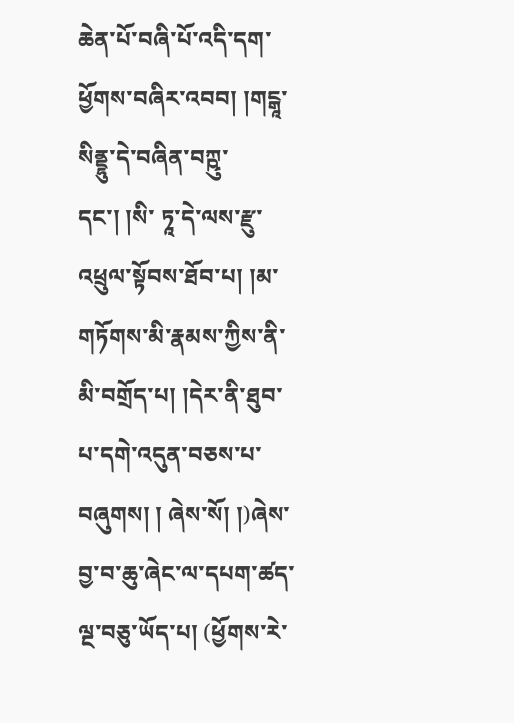ཆེན་པོ་བཞི་པོ་འདི་དག་ཕྱོགས་བཞིར་འབབ། །གངྒཱ་སིནྡྷུ་དེ་བཞིན་བཀྵུ་དང་། །སི་ ཏཱ་དེ་ལས་རྫུ་འཕྲུལ་སྟོབས་ཐོབ་པ། །མ་གཏོགས་མི་རྣམས་ཀྱིས་ནི་མི་བགྲོད་པ། །དེར་ནི་ཐུབ་པ་དགེ་འདུན་བཅས་པ་བཞུགས། ། ཞེས་སོ། །)ཞེས་བྱ་བ་ཆུ་ཞེང་ལ་དཔག་ཚད་ལྔ་བཅུ་ཡོད་པ། (ཕྱོགས་རེ་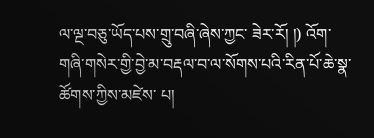ལ་ལྔ་བཅུ་ཡོད་པས་གྲུ་བཞི་ཞེས་ཀྱང་ ཟེར་རོ། །) འོག་གཞི་གསེར་གྱི་བྱེ་མ་བརྡལ་བ་ལ་སོགས་པའི་རིན་པོ་ཆེ་སྣ་ཚོགས་ཀྱིས་མཛེས་ པ།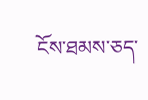ངོས་ཐམས་ཅད་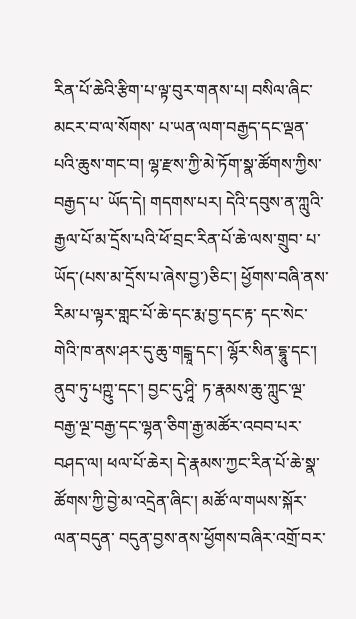རིན་པོ་ཆེའི་རྩིག་པ་ལྟ་བུར་གནས་པ། བསིལ་ཞིང་མངར་བ་ལ་སོགས་ པ་ཡན་ལག་བརྒྱད་དང་ལྡན་པའི་ཆུས་གང་བ། ལྷ་རྫས་ཀྱི་མེ་ཏོག་སྣ་ཚོགས་ཀྱིས་བརྒྱད་པ་ ཡོད་དེ། གདགས་པར། དེའི་དབུས་ན་ཀླུའི་རྒྱལ་པོ་མ་དྲོས་པའི་ཕོ་བྲང་རིན་པོ་ཆེ་ལས་གྲུབ་ པ་ཡོད་(པས་མ་དྲོས་པ་ཞེས་བྱ་)ཅིང་། ཕྱོགས་བཞི་ནས་རིམ་པ་ལྟར་གླང་པོ་ཆེ་དང་རྨ་བྱ་དང་རྟ་ དང་སེང་གེའི་ཁ་ནས་ཤར་དུ་ཆུ་གངྒཱ་དང་། ལྷོར་སིན་དྷཱུ་དང་། ནུབ་ཏུ་པཀྵུ་དང་། བྱང་དུ་ཤཱི་ ཏ་རྣམས་ཆུ་ཀླུང་ལྔ་བརྒྱ་ལྔ་བརྒྱ་དང་ལྷན་ཅིག་རྒྱ་མཚོར་འབབ་པར་བཤད་ལ། ཕལ་པོ་ཆེར། དེ་རྣམས་ཀྱང་རིན་པོ་ཆེ་སྣ་ཚོགས་ཀྱི་བྱེ་མ་འདྲེན་ཞིང་། མཚོ་ལ་གཡས་སྐོར་ལན་བདུན་ བདུན་བྱས་ནས་ཕྱོགས་བཞིར་འགྲོ་བར་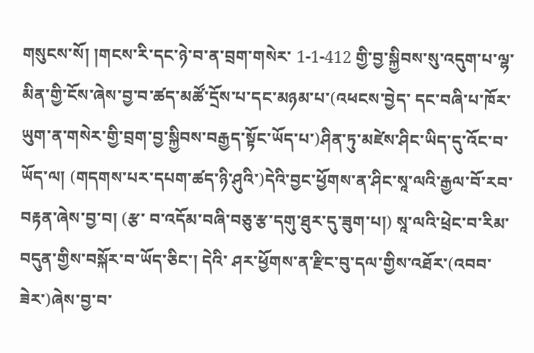གསུངས་སོ། །གངས་རི་དང་ཉེ་བ་ན་བྲག་གསེར་ 1-1-412 གྱི་བྱ་སྐྱིབས་སུ་འདུག་པ་ལྷ་མིན་གྱི་ངོས་ཞེས་བྱ་བ་ཚད་མཚོ་དྲོས་པ་དང་མཉམ་པ་(འཕངས་བྱེད་ དང་བཞི་པ་ཁོར་ཡུག་ན་གསེར་གྱི་བྲག་བྱ་སྐྱིབས་བརྒྱད་སྟོང་ཡོད་པ་)ཤིན་ཏུ་མཛེས་ཤིང་ཡིད་དུ་འོང་བ་ཡོད་ལ། (གདགས་པར་དཔག་ཚད་ཉི་ཤུའི་)དེའི་བྱང་ཕྱོགས་ན་ཤིང་སཱ་ལའི་རྒྱལ་བོ་རབ་བརྟན་ཞེས་བྱ་བ། (རྩ་ བ་འདོམ་བཞི་བཅུ་རྩ་དགུ་ཐུར་དུ་ཟུག་པ།) སཱ་ལའི་ཕྲེང་བ་རིམ་བདུན་གྱིས་བསྐོར་བ་ཡོད་ཅིང་། དེའི་ ཤར་ཕྱོགས་ན་རྫིང་བུ་དལ་གྱིས་འཐོར་(འབབ་ཟེར་)ཞེས་བྱ་བ་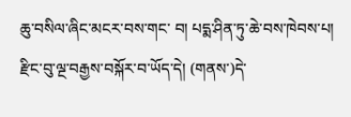ཆུ་བསིལ་ཞིང་མངར་བས་གང་ བ། པདྨ་ཤིན་ཏུ་ཆེ་བས་ཁེབས་པ། རྫིང་བུ་ལྔ་བརྒྱས་བསྐོར་བ་ཡོད་དེ། (གནས་)དེ་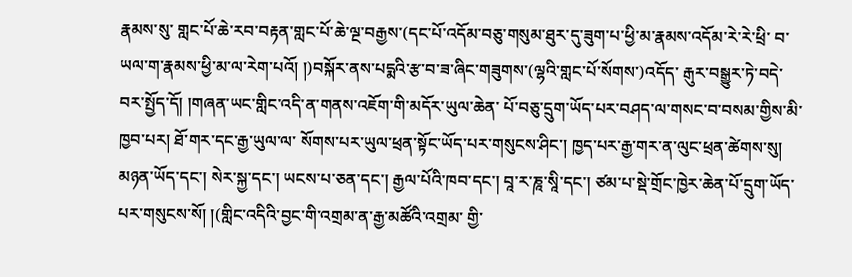རྣམས་སུ་ གླང་པོ་ཆེ་རབ་བརྟན་གླང་པོ་ཆེ་ལྔ་བརྒྱས་(དང་པོ་འདོམ་བཅུ་གསུམ་ཐུར་དུ་ཟུག་པ་ཕྱི་མ་རྣམས་འདོམ་རེ་རེ་ཕྲི་ བ་ཡལ་ག་རྣམས་ཕྱི་མ་ལ་རེག་པའོ། །)བསྐོར་ནས་པདྨའི་རྩ་བ་ཟ་ཞིང་གཟུགས་(ལྷའི་གླང་པོ་སོགས་)འདོད་ རྒུར་བསྒྱུར་ཏེ་བདེ་བར་སྤྱོད་དོ། །གཞན་ཡང་གླིང་འདི་ན་གནས་འཇོག་གི་མདོར་ཡུལ་ཆེན་ པོ་བཅུ་དྲུག་ཡོད་པར་བཤད་ལ་གསང་བ་བསམ་གྱིས་མི་ཁྱབ་པར། ཐོ་གར་དང་རྒྱ་ཡུལ་ལ་ སོགས་པར་ཡུལ་ཕྲན་སྟོང་ཡོད་པར་གསུངས་ཤིང་། ཁྱད་པར་རྒྱ་གར་ན་ལུང་ཕྲན་ཚེགས་སུ། མཉན་ཡོད་དང་། སེར་སྐྱ་དང་། ཡངས་པ་ཅན་དང་། རྒྱལ་པོའི་ཁབ་དང་། བཱ་ར་ཎཱ་སཱི་དང་། ཙམ་པ་སྡེ་གྲོང་ཁྱེར་ཆེན་པོ་དྲུག་ཡོད་པར་གསུངས་སོ། །(གླིང་འདིའི་བྱང་གི་འགྲམ་ན་རྒྱ་མཚོའི་འགྲམ་ གྱི་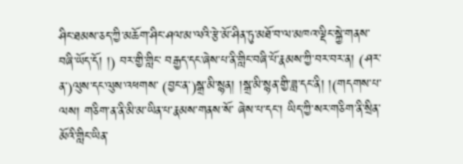ཤིང་ཐམས་ཅད་ཀྱི་མཆོག་ཤིང་ཤལ་མ་ལའི་རྩེ་མོ་ཤིན་ཏུ་མཐོ་བ་ལ་མཁའ་ལྡིང་སྐྱེ་གནས་བཞི་ཡོད་དོ། །) བར་གྱི་གླིང་ བརྒྱད་དང་ཞེས་པ་ནི་གླིང་བཞི་པོ་རྣམས་ཀྱི་བར་བར་ན། (ཤར་ན་)ལུས་དང་ལུས་འཕགས་ (བྱང་ན་)སྒྲ་མི་སྙན། །སྒྲ་མི་སྙན་གྱི་ཟླ་དང་ནི། །(གདགས་པ་ལས། གཅིག་ན་ནི་མི་མ་ཡིན་པ་རྣམས་གནས་སོ་ ཞེས་པ་དང་། ཡིད་ཀྱི་སར་གཅིག་ནི་སྲིན་མོའི་གླིང་ཡིན་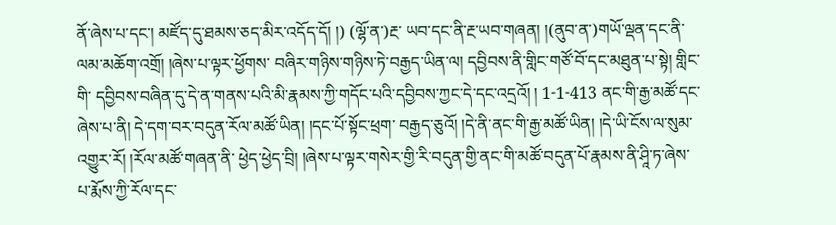ནོ་ཞེས་པ་དང་། མཛོད་དུ་ཐམས་ཅད་མིར་འདོད་དོ། །) (ལྷོ་ན་)རྔ་ ཡབ་དང་ནི་རྔ་ཡབ་གཞན། །(ནུབ་ན་)གཡོ་ལྡན་དང་ནི་ལམ་མཆོག་འགྲོ། །ཞེས་པ་ལྟར་ཕྱོགས་ བཞིར་གཉིས་གཉིས་ཏེ་བརྒྱད་ཡིན་ལ། དབྱིབས་ནི་གླིང་གཙོ་བོ་དང་མཐུན་པ་སྟེ། གླིང་གི་ དབྱིབས་བཞིན་དུ་དེ་ན་གནས་པའི་མི་རྣམས་ཀྱི་གདོང་པའི་དབྱིབས་ཀྱང་དེ་དང་འདྲའོ། ། 1-1-413 ནང་གི་རྒྱ་མཚོ་དང་ཞེས་པ་ནི། དེ་དག་བར་བདུན་རོལ་མཚོ་ཡིན། །དང་པོ་སྟོང་ཕྲག་ བརྒྱད་ཅུའོ། །དེ་ནི་ནང་གི་རྒྱ་མཚོ་ཡིན། །དེ་ཡི་ངོས་ལ་སུམ་འགྱུར་རོ། །རོལ་མཚོ་གཞན་ནི་ ཕྱེད་ཕྱེད་བྲི། །ཞེས་པ་ལྟར་གསེར་གྱི་རི་བདུན་གྱི་ནང་གི་མཚོ་བདུན་པོ་རྣམས་ནི་ཤཱི་ཏ་ཞེས་ པ་རྨོས་ཀྱི་རོལ་དང་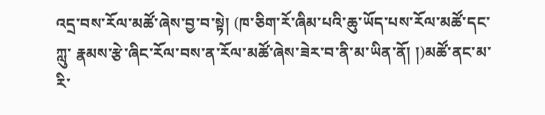འདྲ་བས་རོལ་མཚོ་ཞེས་བྱ་བ་སྟེ། (ཁ་ཅིག་རོ་ཞིམ་པའི་ཆུ་ཡོད་པས་རོལ་མཚོ་དང་ཀླུ་ རྣམས་རྩེ་ཞིང་རོལ་བས་ན་རོལ་མཚོ་ཞེས་ཟེར་བ་ནི་མ་ཡིན་ནོ། །)མཚོ་ནང་མ་རི་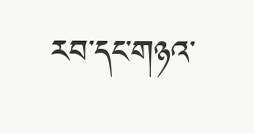རབ་དང་གཉའ་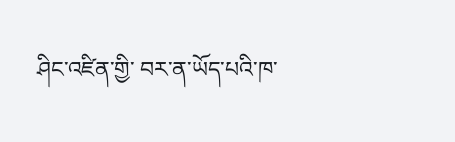ཤིང་འཛིན་གྱི་ བར་ན་ཡོད་པའི་ཁ་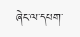ཞེང་ལ་དཔག་